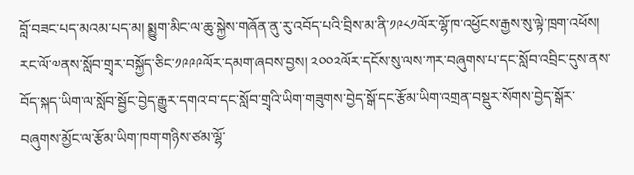བློ་བཟང་པད་མའམ་པད་མ། སྨྱུག་མིང་ལ་ཆུ་སྐྱེས་གཞོན་ནུ་རུ་འབོད་པའི་བྲིས་མ་ནི་༡༩༨༡ལོར་ལྷོ་ཁ་འཕྱོངས་རྒྱས་སུ་ལྟེ་ཁྲག་འཕོས། རང་ལོ་༧ནས་སློབ་གྲྭར་བསྐྱོད་ཅིང་༡༩༩༩ལོར་དམག་ཞབས་བྱས། ༢༠༠༢ལོར་དངོས་སུ་ལས་ཀར་བཞུགས་པ་དང་སློབ་འབྲིང་དུས་ནས་བོད་སྐད་ཡིག་ལ་སློབ་སྦྱོང་བྱེད་རྒྱུར་དགའ་བ་དང་སློབ་གྲྭའི་ཡིག་གཟུགས་བྱེད་སྒོ་དང་རྩོམ་ཡིག་འགྲན་བསྡུར་སོགས་བྱེད་སྒོར་བཞུགས་མྱོང་ལ་རྩོམ་ཡིག་ཁག་གཉིས་ཙམ་ལྷོ་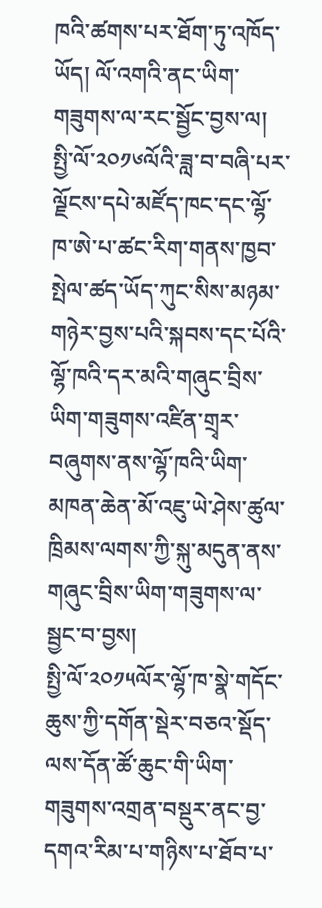ཁའི་ཚགས་པར་ཐོག་ཏུ་འཁོད་ཡོད། ལོ་འགའི་ནང་ཡིག་གཟུགས་ལ་རང་སྦྱོང་བྱས་ལ། སྤྱི་ལོ་༢༠༡༦ལོའི་ཟླ་བ་བཞི་པར་ལྗོངས་དཔེ་མཛོད་ཁང་དང་ལྷོ་ཁ་ཨེ་པ་ཚང་རིག་གནས་ཁྱབ་སྤེལ་ཚད་ཡོད་ཀུང་སིས་མཉམ་གཉེར་བྱས་པའི་སྐབས་དང་པོའི་ལྷོ་ཁའི་དར་མའི་གཞུང་བྲིས་ཡིག་གཟུགས་འཛིན་གྲྭར་བཞུགས་ནས་ལྷོ་ཁའི་ཡིག་མཁན་ཆེན་མོ་འཇུ་ཡེ་ཤེས་ཚུལ་ཁྲིམས་ལགས་ཀྱི་སྐུ་མདུན་ནས་གཞུང་བྲིས་ཡིག་གཟུགས་ལ་སྦྱང་བ་བྱས།
སྤྱི་ལོ་༢༠༡༥ལོར་ལྷོ་ཁ་སྣེ་གདོང་ཆུས་ཀྱི་དགོན་སྡེར་བཅའ་སྡོད་ལས་དོན་ཚོ་ཆུང་གི་ཡིག་གཟུགས་འགྲན་བསྡུར་ནང་བྱ་དགའ་རིམ་པ་གཉིས་པ་ཐོབ་པ་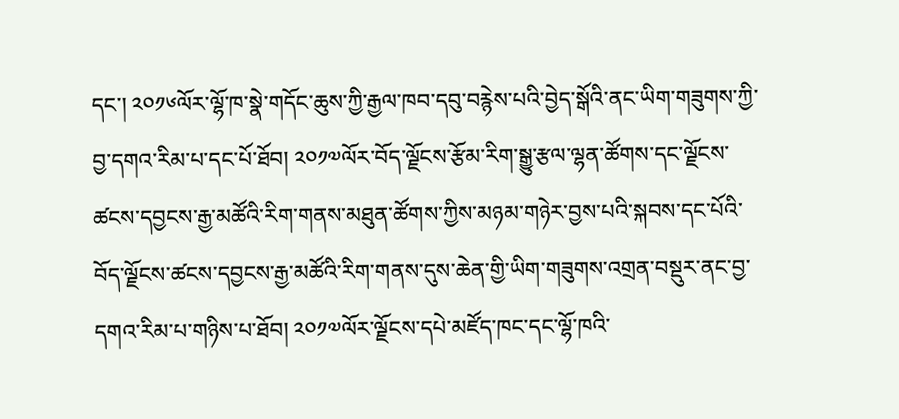དང་། ༢༠༡༦ལོར་ལྷོ་ཁ་སྣེ་གདོང་ཆུས་ཀྱི་རྒྱལ་ཁབ་དབུ་བརྙེས་པའི་བྱེད་སྒོའི་ནང་ཡིག་གཟུགས་ཀྱི་བྱ་དགའ་རིམ་པ་དང་པོ་ཐོབ། ༢༠༡༧ལོར་བོད་ལྗོངས་རྩོམ་རིག་སྒྱུ་རྩལ་ལྷན་ཚོགས་དང་ལྗོངས་ཚངས་དབྱངས་རྒྱ་མཚོའི་རིག་གནས་མཐུན་ཚོགས་ཀྱིས་མཉམ་གཉེར་བྱས་པའི་སྐབས་དང་པོའི་བོད་ལྗོངས་ཚངས་དབྱངས་རྒྱ་མཚོའི་རིག་གནས་དུས་ཆེན་གྱི་ཡིག་གཟུགས་འགྲན་བསྡུར་ནང་བྱ་དགའ་རིམ་པ་གཉིས་པ་ཐོབ། ༢༠༡༧ལོར་ལྗོངས་དཔེ་མཛོད་ཁང་དང་ལྷོ་ཁའི་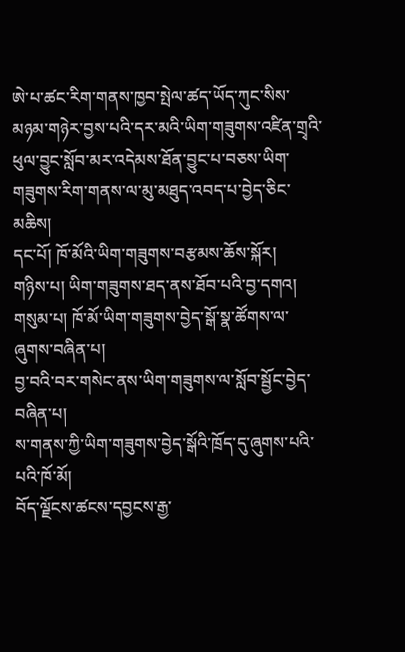ཨེ་པ་ཚང་རིག་གནས་ཁྱབ་སྤེལ་ཚད་ཡོད་ཀུང་སིས་མཉམ་གཉེར་བྱས་པའི་དར་མའི་ཡིག་གཟུགས་འཛིན་གྲྭའི་ཕུལ་བྱུང་སློབ་མར་འདེམས་ཐོན་བྱུང་པ་བཅས་ཡིག་གཟུགས་རིག་གནས་ལ་མུ་མཐུད་འབད་པ་བྱེད་ཅིང་མཆིས།
དང་པོ། ཁོ་མོའི་ཡིག་གཟུགས་བརྩམས་ཆོས་སྐོར།
གཉིས་པ། ཡིག་གཟུགས་ཐད་ནས་ཐོབ་པའི་བྱ་དགའ།
གསུམ་པ། ཁོ་མོ་ཡིག་གཟུགས་བྱེད་སྒོ་སྣ་ཚོགས་ལ་ཞུགས་བཞིན་པ།
བྱ་བའི་བར་གསེང་ནས་ཡིག་གཟུགས་ལ་སློབ་སྦྱོང་བྱེད་བཞིན་པ།
ས་གནས་ཀྱི་ཡིག་གཟུགས་བྱེད་སྒོའི་ཁྲོད་དུ་ཞུགས་པའི་པའི་ཁོ་མོ།
བོད་ལྗོངས་ཚངས་དབྱངས་རྒྱ་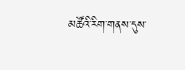མཚོའི་རིག་གནས་དུས་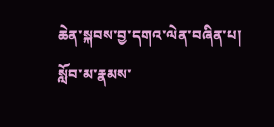ཆེན་སྐབས་བྱ་དགའ་ལེན་བཞིན་པ།
སློབ་མ་རྣམས་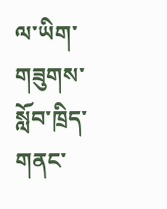ལ་ཡིག་གཟུགས་སློབ་ཁྲིད་གནང་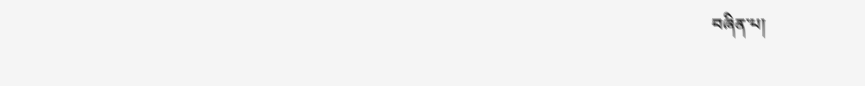བཞིན་པ།